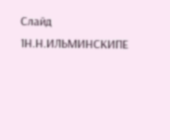Слайд 1Н.Н.ИЛЬМИНСКИПЕ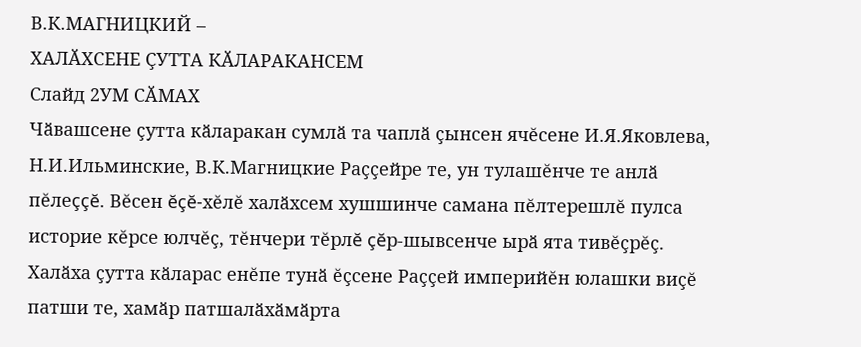В.К.МАГНИЦКИЙ –
ХАЛӐХСЕНЕ ÇУТТА КӐЛАРАКАНСЕМ
Слайд 2УМ СӐМАХ
Чӑвашсене çутта кӑларакан сумлӑ та чаплӑ çынсен ячĕсене И.Я.Яковлева,
Н.И.Ильминские, В.К.Магницкие Раççейре те, ун тулашĕнче те анлӑ пĕлеççĕ. Вĕсен ĕçĕ-хĕлĕ халӑхсем хушшинче самана пĕлтерешлĕ пулса историе кĕрсе юлчĕç, тĕнчери тĕрлĕ çĕр-шывсенче ырӑ ята тивĕçрĕç. Халӑха çутта кӑларас енĕпе тунӑ ĕçсене Раççей империйĕн юлашки виçĕ патши те, хамӑр патшалӑхӑмӑрта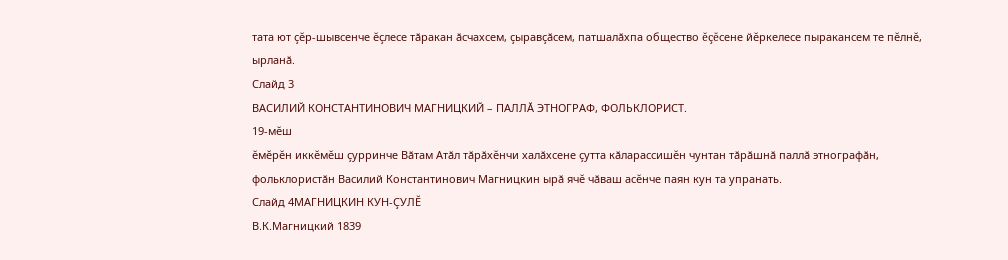тата ют çĕр-шывсенче ĕçлесе тӑракан ӑсчахсем, çыравçӑсем, патшалӑхпа общество ĕçĕсене йĕркелесе пыракансем те пĕлнĕ, ырланӑ.
Слайд 3
ВАСИЛИЙ КОНСТАНТИНОВИЧ МАГНИЦКИЙ – ПАЛЛӐ ЭТНОГРАФ, ФОЛЬКЛОРИСТ.
19-мĕш
ĕмĕрĕн иккĕмĕш çурринче Вӑтам Атӑл тӑрӑхĕнчи халӑхсене çутта кӑларассишĕн чунтан тӑрӑшнӑ паллӑ этнографӑн, фольклористӑн Василий Константинович Магницкин ырӑ ячĕ чӑваш асĕнче паян кун та упранать.
Слайд 4МАГНИЦКИН КУН-ÇУЛĔ
В.К.Магницкий 1839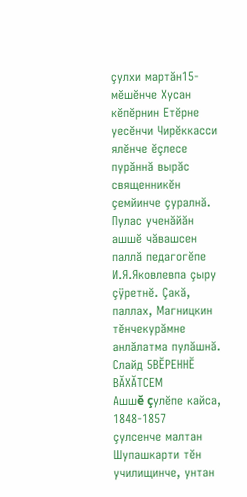çулхи мартӑн15-мĕшĕнче Хусан кĕпĕрнин Етĕрне уесĕнчи Чирĕккасси ялĕнче ĕçлесе пурӑннӑ вырӑс священникĕн çемйинче çуралнӑ. Пулас ученӑйӑн ашшĕ чӑвашсен паллӑ педагогĕпе И.Я.Яковлевпа çыру çӱретнĕ. Çакӑ, паллах, Магницкин тĕнчекурӑмне анлӑлатма пулӑшнӑ.
Слайд 5ВĔРЕННĔ ВӐХӐТСЕМ
Ашшĕ çулĕпе кайса, 1848-1857
çулсенче малтан Шупашкарти тĕн училищинче, унтан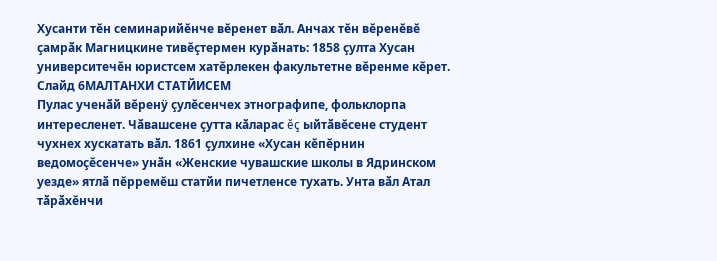Хусанти тĕн семинарийĕнче вĕренет вӑл. Анчах тĕн вĕренĕвĕ çамрӑк Магницкине тивĕçтермен курӑнать: 1858 çулта Хусан университечĕн юристсем хатĕрлекен факультетне вĕренме кĕрет.
Слайд 6МАЛТАНХИ СТАТЙИСЕМ
Пулас ученӑй вĕренӱ çулĕсенчех этнографипе, фольклорпа
интересленет. Чӑвашсене çутта кӑларас ĕç ыйтӑвĕсене студент чухнех хускатать вӑл. 1861 çулхине «Хусан кĕпĕрнин ведомоçĕсенче» унӑн «Женские чувашские школы в Ядринском уезде» ятлӑ пĕрремĕш статйи пичетленсе тухать. Унта вӑл Атал тӑрӑхĕнчи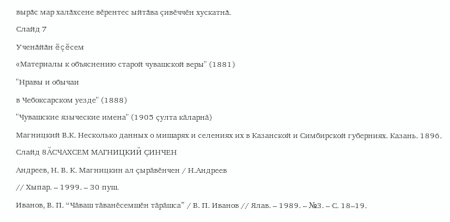вырӑс мар халӑхсене вĕрентес ыйтӑва çивĕччĕн хускатнӑ.
Слайд 7
Ученӑйӑн ĕçĕсем
«Материалы к объяснению старой чувашской веры" (1881)
"Нравы и обычаи
в Чебоксарском уезде" (1888)
"Чувашские языческие имена" (1905 çулта кăларнă)
Магницкий В.К. Несколько данных о мишарях и селениях их в Казанской и Симбирской губерниях. Казань. 1896.
Слайд 8ӐСЧАХСЕМ МАГНИЦКИЙ ÇИНЧЕН
Андреев, Н. В. К. Магницкин ал çырăвĕнчен / Н.Андреев
// Хыпар. – 1999. – 30 пуш.
Иванов, В. П. “Чăваш тăванĕсемшĕн тăрăшса” / В. П. Иванов // Ялав. – 1989. – №3. – С. 18–19.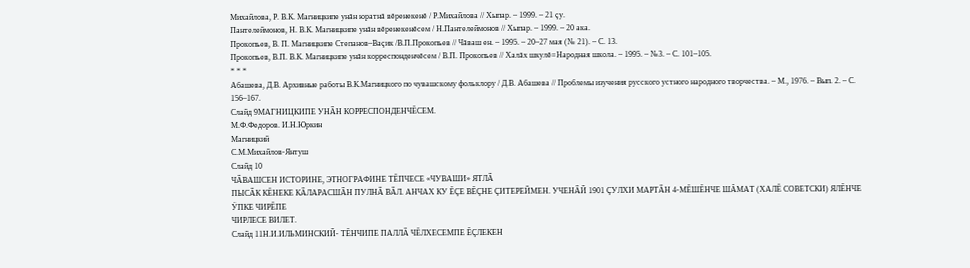Михайлова, Р. В.К. Магницкипе унăн юратнă вĕренекенĕ / Р.Михайлова // Хыпар. – 1999. – 21 çу.
Пантелеймонов, Н. В.К. Магницкипе унăн вĕренекенĕсем / Н.Пантелеймонов // Хыпар. – 1999. – 20 ака.
Прокопьев, В. П. Магницкипе Степанов–Ваçик /В.П.Прокопьев // Чăваш ен. – 1995. – 20–27 мая (№ 21). – С. 13.
Прокопьев, В.П. В.К. Магницкипе унăн корреспонденчĕсем / В.П. Прокопьев // Халăх шкулĕ=Народная школа. – 1995. – №3. – С. 101–105.
* * *
Абашева, Д.В. Архивные работы В.К.Магницкого по чувашскому фольклору / Д.В. Абашева // Проблемы изучения русского устного народного творчества. – М., 1976. – Вып. 2. – С. 156–167.
Слайд 9МАГНИЦКИПЕ УНӐН КОРРЕСПОНДЕНЧĔСЕМ.
М.Ф.Федоров. И.Н.Юркин
Магницкий
С.М.Михайлов-Янтуш
Слайд 10
ЧӐВАШСЕН ИСТОРИНЕ, ЭТНОГРАФИНЕ ТĔПЧЕСЕ «ЧУВАШИ» ЯТЛӐ
ПЫСӐК КĔНЕКЕ КӐЛАРАСШӐН ПУЛНӐ ВӐЛ. АНЧАХ КУ ĔÇЕ ВĔÇНЕ ÇИТЕРЕЙМЕН. УЧЕНӐЙ 1901 ÇУЛХИ МАРТӐН 4-МĔШĔНЧЕ ШĂМАТ (ХАЛĔ СОВЕТСКИ) ЯЛĔНЧЕ ӰПКЕ ЧИРĔПЕ
ЧИРЛЕСЕ ВИЛЕТ.
Слайд 11Н.И.ИЛЬМИНСКИЙ- ТĔНЧИПЕ ПАЛЛӐ ЧĔЛХЕСЕМПЕ ĔÇЛЕКЕН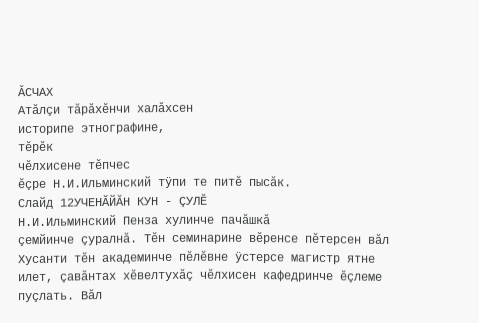ǍСЧАХ
Атӑлçи тӑрӑхĕнчи халӑхсен
историпе этнографине,
тĕрĕк
чĕлхисене тĕпчес
ĕçре Н.И.Ильминский тӱпи те питĕ пысӑк.
Слайд 12УЧЕНӐЙӐН КУН - ÇУЛĔ
Н.И.Ильминский Пенза хулинче пачӑшкӑ
çемйинче çуралнӑ. Тĕн семинарине вĕренсе пĕтерсен вӑл Хусанти тĕн академинче пĕлĕвне ӱстерсе магистр ятне илет, çавӑнтах хĕвелтухӑç чĕлхисен кафедринче ĕçлеме пуçлать. Вӑл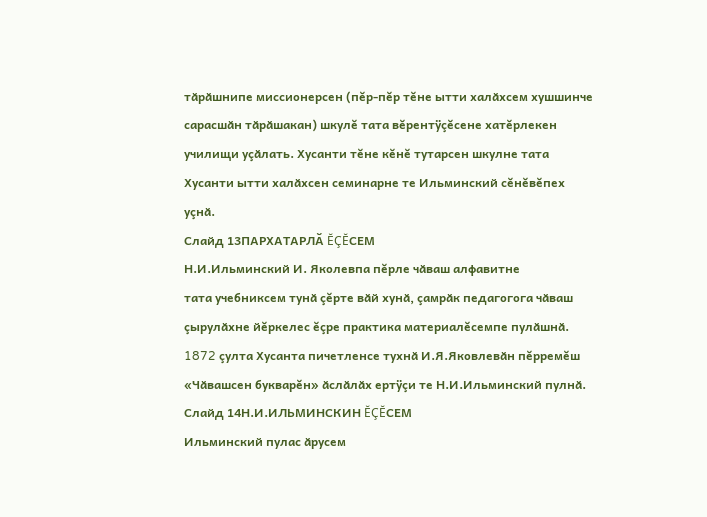тӑрӑшнипе миссионерсен (пĕр-пĕр тĕне ытти халӑхсем хушшинче сарасшӑн тӑрӑшакан) шкулĕ тата вĕрентӱçĕсене хатĕрлекен училищи уçӑлать. Хусанти тĕне кĕнĕ тутарсен шкулне тата Хусанти ытти халӑхсен семинарне те Ильминский сĕнĕвĕпех уçнӑ.
Слайд 13ПАРХАТАРЛӐ ĔÇĔСЕМ
Н.И.Ильминский И. Яколевпа пĕрле чӑваш алфавитне
тата учебниксем тунӑ çĕрте вӑй хунӑ, çамрӑк педагогога чӑваш çырулӑхне йĕркелес ĕçре практика материалĕсемпе пулӑшнӑ. 1872 çулта Хусанта пичетленсе тухнӑ И.Я.Яковлевӑн пĕрремĕш «Чӑвашсен букварĕн» ӑслӑлӑх ертӱçи те Н.И.Ильминский пулнӑ.
Слайд 14Н.И.ИЛЬМИНСКИН ĔÇĔСЕМ
Ильминский пулас ӑрусем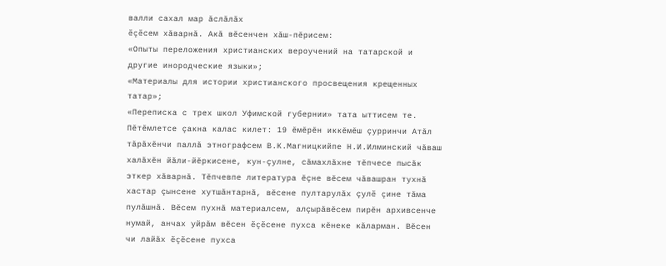валли сахал мар ӑслӑлӑх
ĕçĕсем хӑварнӑ. Акӑ вĕсенчен хӑш-пĕрисем:
«Опыты переложения христианских вероучений на татарской и другие инородческие языки»;
«Материалы для истории христианского просвещения крещенных татар»;
«Переписка с трех школ Уфимской губернии» тата ыттисем те.
Пĕтĕмлетсе çакна калас килет: 19 ĕмĕрĕн иккĕмĕш çурринчи Атӑл тӑрӑхĕнчи паллӑ этнографсем В.К.Магницкийпе Н.И.Илминский чӑваш халӑхĕн йӑли-йĕркисене, кун-çулне, сӑмахлӑхне тĕпчесе пысӑк эткер хӑварнӑ. Тĕпчевпе литература ĕçне вĕсем чӑвашран тухнӑ хастар çынсене хутшӑнтарнӑ, вĕсене пултарулӑх çулĕ çине тӑма пулӑшнӑ. Вĕсем пухнӑ материалсем, алçырӑвĕсем пирĕн архивсенче нумай, анчах уйрӑм вĕсен ĕçĕсене пухса кĕнеке кӑларман. Вĕсен чи лайӑх ĕçĕсене пухса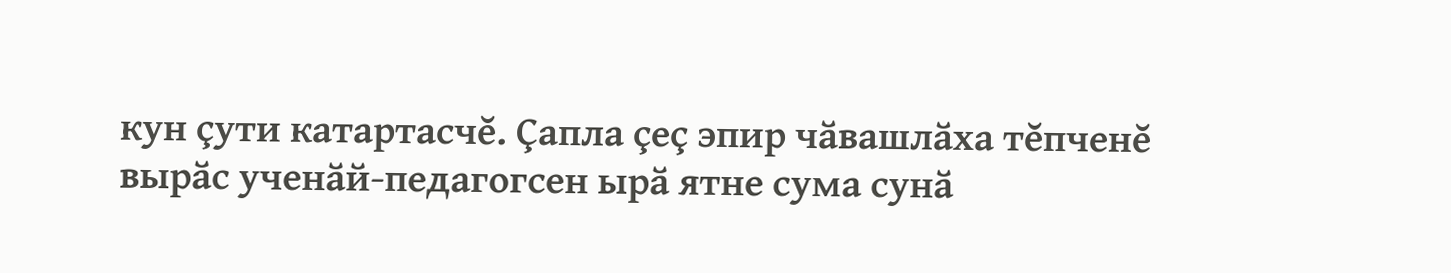кун çути катартасчĕ. Çапла çеç эпир чӑвашлӑха тĕпченĕ вырӑс ученӑй-педагогсен ырӑ ятне сума сунӑ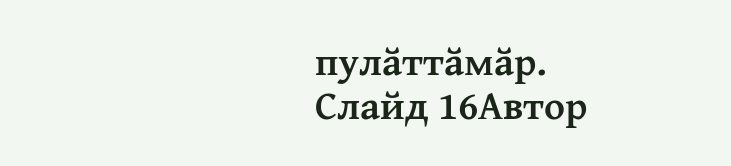пулӑттӑмӑр.
Слайд 16Автор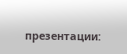презентации: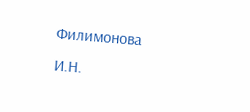Филимонова И.Н.